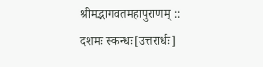श्रीमद्भागवतमहापुराणम् :: दशमः स्कन्धः[उत्तरार्धः]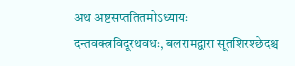अथ अष्टसप्ततितमोऽध्यायः
दन्तवक्त्रविदूरथवधः, बलरामद्वारा सूतशिरश्छेदश्च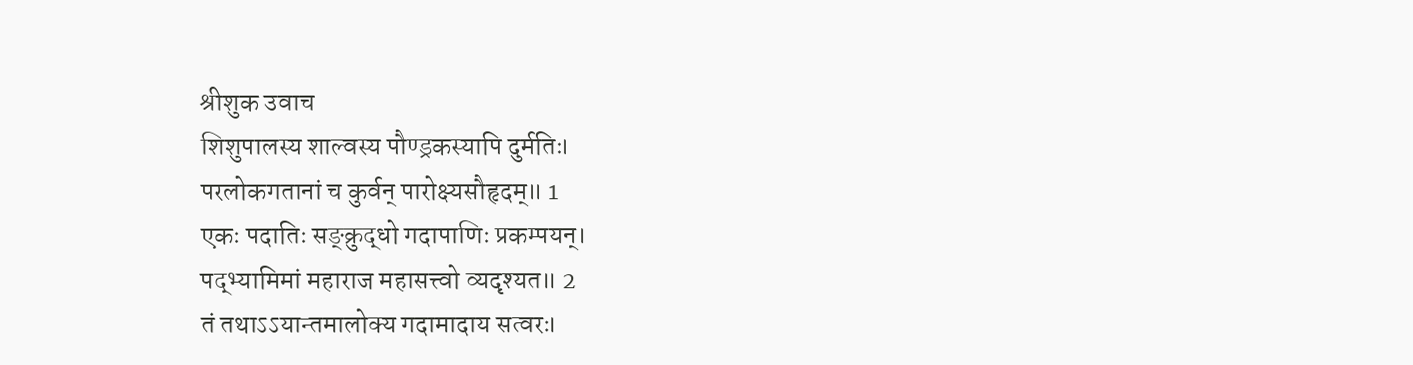श्रीशुक उवाच
शिशुपालस्य शाल्वस्य पौण्ड्रकस्यापि दुर्मतिः।
परलोकगतानां च कुर्वन् पारोक्ष्यसौहृदम्॥ 1
एकः पदातिः सङ्क्रुद्धो गदापाणिः प्रकम्पयन्।
पद्भ्यामिमां महाराज महासत्त्वो व्यदृश्यत॥ 2
तं तथाऽऽयान्तमालोक्य गदामादाय सत्वरः।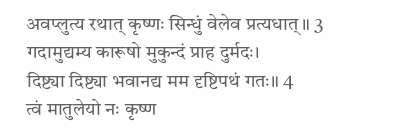अवप्लुत्य रथात् कृष्णः सिन्धुं वेलेव प्रत्यधात्॥ 3
गदामुद्यम्य कारूषो मुकुन्दं प्राह दुर्मदः।
दिष्ट्या दिष्ट्या भवानद्य मम दृष्टिपथं गतः॥ 4
त्वं मातुलेयो नः कृष्ण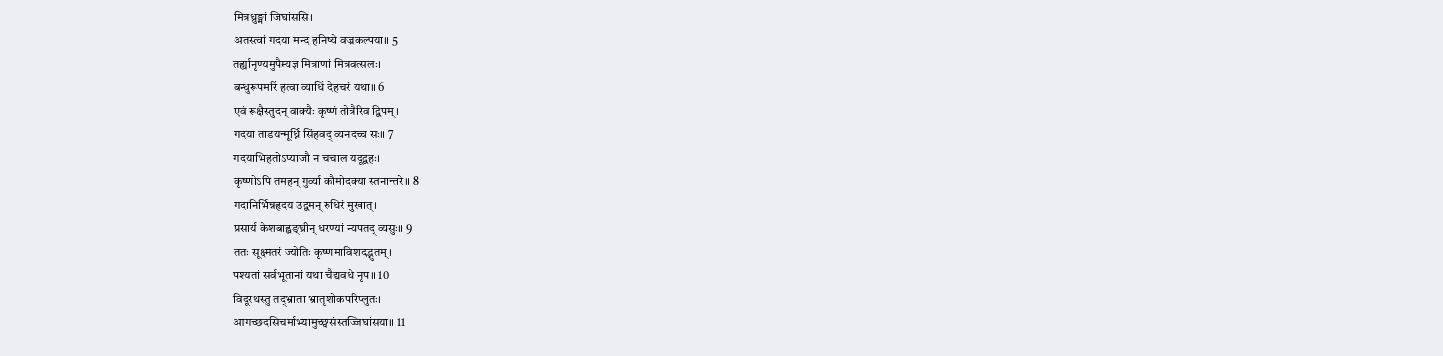मित्रध्रुङ्मां जिघांससि।
अतस्त्वां गदया मन्द हनिष्ये वज्रकल्पया॥ 5
तर्ह्यानृण्यमुपैम्यज्ञ मित्राणां मित्रवत्सलः।
बन्धुरूपमरिं हत्वा व्याधिं देहचरं यथा॥ 6
एवं रूक्षैस्तुदन् वाक्यैः कृष्णं तोत्रैरिव द्विपम्।
गदया ताडयन्मूर्ध्नि सिंहवद् व्यनदच्च सः॥ 7
गदयाभिहतोऽप्याजौ न चचाल यदूद्वहः।
कृष्णोऽपि तमहन् गुर्व्या कौमोदक्या स्तनान्तरे॥ 8
गदानिर्भिन्नहृदय उद्वमन् रुधिरं मुखात्।
प्रसार्य केशबाह्वङ्घ्रीन् धरण्यां न्यपतद् व्यसुः॥ 9
ततः सूक्ष्मतरं ज्योतिः कृष्णमाविशदद्भुतम्।
पश्यतां सर्वभूतानां यथा चैद्यवधे नृप॥ 10
विदूरथस्तु तद्भ्राता भ्रातृशोकपरिप्लुतः।
आगच्छदसिचर्माभ्यामुच्छ्वसंस्तज्जिघांसया॥ 11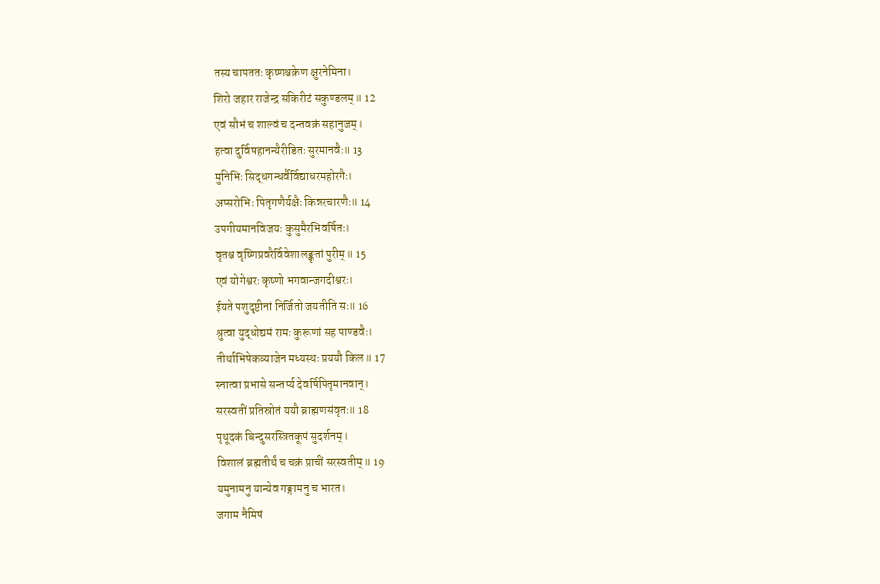तस्य चापततः कृष्णश्चक्रेण क्षुरनेमिना।
शिरो जहार राजेन्द्र सकिरीटं सकुण्डलम्॥ 12
एवं सौभं च शाल्वं च दन्तवक्रं सहानुजम्।
हत्वा दुर्विषहानन्यैरीडितः सुरमानवैः॥ 13
मुनिभिः सिद्धगन्धर्वैर्विद्याधरमहोरगैः।
अप्सरोभिः पितृगणैर्यक्षैः किन्नरचारणैः॥ 14
उपगीयमानविजयः कुसुमैरभिवर्षितः।
वृतश्च वृष्णिप्रवरैर्विवेशालङ्कृतां पुरीम्॥ 15
एवं योगेश्वरः कृष्णो भगवान्जगदीश्वरः।
ईयते पशुदृष्टीनां निर्जितो जयतीति सः॥ 16
श्रुत्वा युद्धोद्यमं रामः कुरूणां सह पाण्डवैः।
तीर्थाभिषेकव्याजेन मध्यस्थः प्रययौ किल॥ 17
स्नात्वा प्रभासे सन्तर्प्य देवर्षिपितृमानवान्।
सरस्वतीं प्रतिस्रोतं ययौ ब्राह्मणसंवृतः॥ 18
पृथूदकं बिन्दुसरस्त्रितकूपं सुदर्शनम्।
विशालं ब्रह्मतीर्थं च चक्रं प्राचीं सरस्वतीम्॥ 19
यमुनामनु यान्येव गङ्गामनु च भारत।
जगाम नैमिषं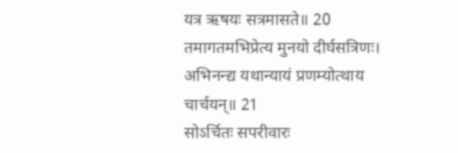यत्र ऋषयः सत्रमासते॥ 20
तमागतमभिप्रेत्य मुनयो दीर्घसत्रिणः।
अभिनन्द्य यथान्यायं प्रणम्योत्थाय चार्चयन्॥ 21
सोऽर्चितः सपरीवारः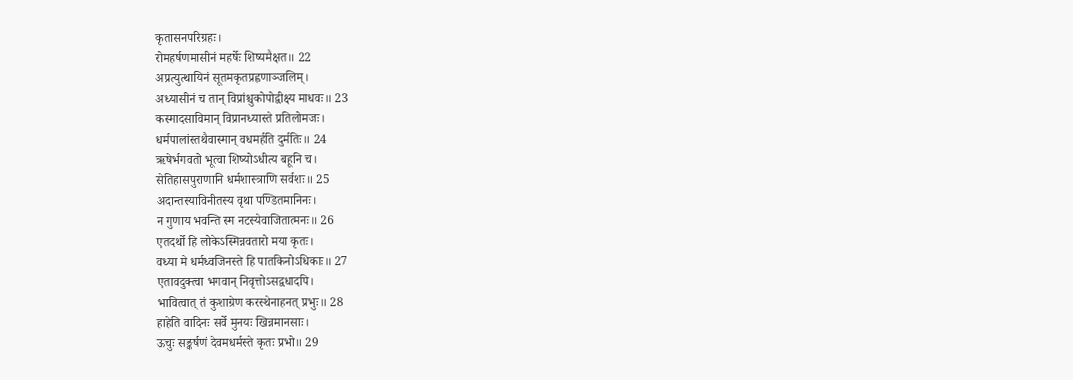कृतासनपरिग्रहः।
रोमहर्षणमासीनं महर्षेः शिष्यमैक्षत॥ 22
अप्रत्युत्थायिनं सूतमकृतप्रह्वणाञ्जलिम्।
अध्यासीनं च तान् विप्रांश्चुकोपोद्वीक्ष्य माधवः॥ 23
कस्मादसाविमान् विप्रानध्यास्ते प्रतिलोमजः।
धर्मपालांस्तथैवास्मान् वधमर्हति दुर्मतिः॥ 24
ऋषेर्भगवतो भूत्वा शिष्योऽधीत्य बहूनि च।
सेतिहासपुराणानि धर्मशास्त्राणि सर्वशः॥ 25
अदान्तस्याविनीतस्य वृथा पण्डितमानिनः।
न गुणाय भवन्ति स्म नटस्येवाजितात्मनः॥ 26
एतदर्थो हि लोकेऽस्मिन्नवतारो मया कृतः।
वध्या मे धर्मध्वजिनस्ते हि पातकिनोऽधिकाः॥ 27
एतावदुक्त्वा भगवान् निवृत्तोऽसद्वधादपि।
भावित्वात् तं कुशाग्रेण करस्थेनाहनत् प्रभुः॥ 28
हाहेति वादिनः सर्वे मुनयः खिन्नमानसाः।
ऊचुः सङ्कर्षणं देवमधर्मस्ते कृतः प्रभो॥ 29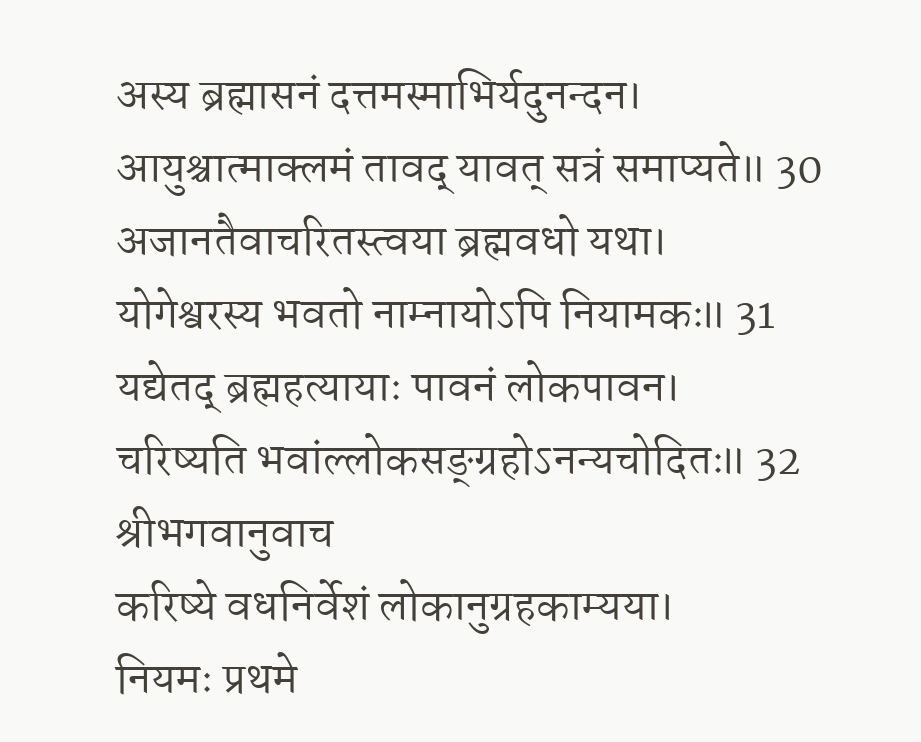अस्य ब्रह्मासनं दत्तमस्माभिर्यदुनन्दन।
आयुश्चात्माक्लमं तावद् यावत् सत्रं समाप्यते॥ 30
अजानतैवाचरितस्त्वया ब्रह्मवधो यथा।
योगेश्वरस्य भवतो नाम्नायोऽपि नियामकः॥ 31
यद्येतद् ब्रह्महत्यायाः पावनं लोकपावन।
चरिष्यति भवांल्लोकसङ्ग्रहोऽनन्यचोदितः॥ 32
श्रीभगवानुवाच
करिष्ये वधनिर्वेशं लोकानुग्रहकाम्यया।
नियमः प्रथमे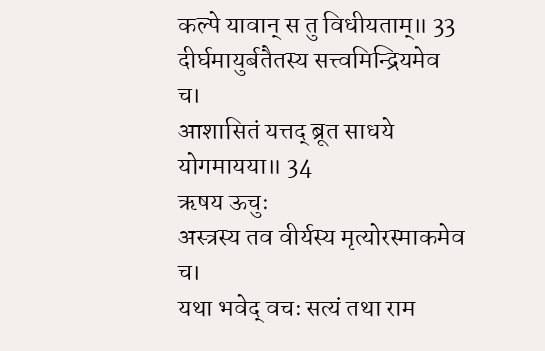कल्पे यावान् स तु विधीयताम्॥ 33
दीर्घमायुर्बतैतस्य सत्त्वमिन्द्रियमेव च।
आशासितं यत्तद् ब्रूत साधये योगमायया॥ 34
ऋषय ऊचुः
अस्त्रस्य तव वीर्यस्य मृत्योरस्माकमेव च।
यथा भवेद् वचः सत्यं तथा राम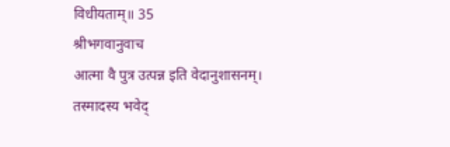विधीयताम्॥ 35
श्रीभगवानुवाच
आत्मा वै पुत्र उत्पन्न इति वेदानुशासनम्।
तस्मादस्य भवेद्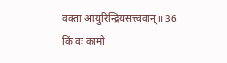वक्ता आयुरिन्द्रियसत्त्ववान्॥ 36
किं वः कामो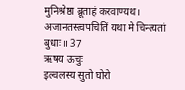मुनिश्रेष्ठा ब्रूताहं करवाण्यथ।
अजानतस्त्वपचितिं यथा मे चिन्त्यतां बुधाः॥ 37
ऋषय ऊचुः
इल्वलस्य सुतो घोरो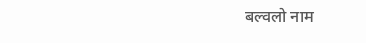बल्वलो नाम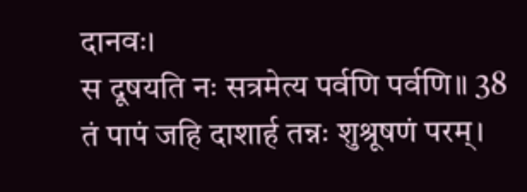दानवः।
स दूषयति नः सत्रमेत्य पर्वणि पर्वणि॥ 38
तं पापं जहि दाशार्ह तन्नः शुश्रूषणं परम्।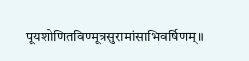पूयशोणितविण्मूत्रसुरामांसाभिवर्षिणम्॥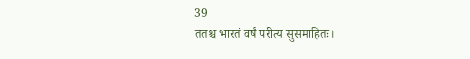39
ततश्च भारतं वर्षं परीत्य सुसमाहितः।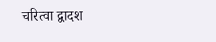चरित्वा द्वादश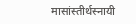मासांस्तीर्थस्नायी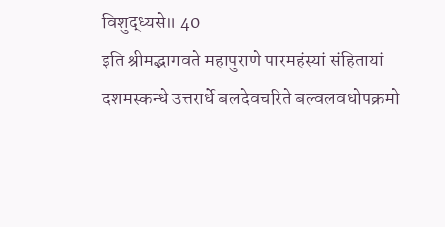विशुद्ध्यसे॥ 40
इति श्रीमद्भागवते महापुराणे पारमहंस्यां संहितायां
दशमस्कन्धे उत्तरार्धे बलदेवचरिते बल्वलवधोपक्रमो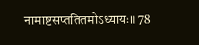नामाष्टसप्ततितमोऽध्यायः॥ 78